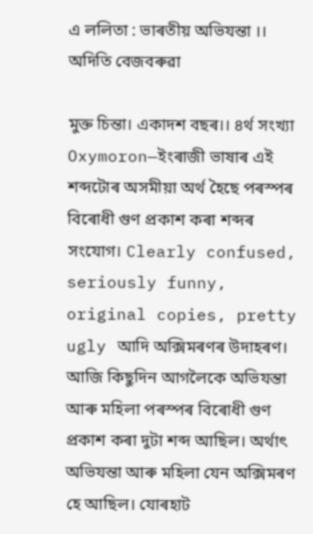এ ললিতা : ভাৰতীয় অভিযন্তা ।। অদিতি বেজবৰুৱা

মুক্ত চিন্তা। একাদশ বছৰ।। ৪ৰ্থ সংখ্যা
Oxymoron—ইংৰাজী ভাষাৰ এই শব্দটোৰ অসমীয়া অৰ্থ হৈছে পৰস্পৰ বিৰোধী গুণ প্ৰকাশ কৰা শব্দৰ সংযোগ। Clearly confused, seriously funny, original copies, pretty ugly আদি অক্সিমৰণৰ উদাহৰণ। আজি কিছুদিন আগলৈকে অভিযন্তা আৰু মহিলা পৰস্পৰ বিৰোধী গুণ প্ৰকাশ কৰা দুটা শব্দ আছিল। অৰ্থাৎ অভিযন্তা আৰু মহিলা যেন অক্সিমৰণ হে আছিল। যোৰহাট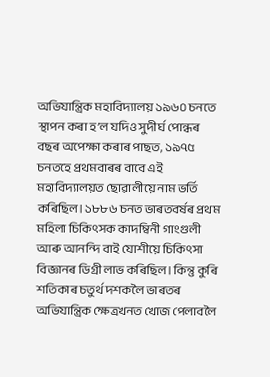অভিযান্ত্ৰিক মহাবিদ্যালয় ১৯৬০ চনতে স্থাপন কৰা হ’ল যদিও সুদীৰ্ঘ পোন্ধৰ বছৰ অপেক্ষা কৰাৰ পাছত, ১৯৭৫ চনতহে প্ৰথমবাৰৰ বাবে এই মহাবিদ্যালয়ত ছোৱালীয়ে নাম ভৰ্তি কৰিছিল। ১৮৮৬ চনত ভাৰতবৰ্ষৰ প্ৰথম মহিলা চিকিৎসক কাদম্বিনী গাংগুলী আৰু আনন্দি বাই যোশীয়ে চিকিৎসা বিজ্ঞানৰ ডিগ্ৰী লাভ কৰিছিল। কিন্তু কুৰি শতিকাৰ চতুৰ্থ দশকলৈ ভাৰতৰ অভিযান্ত্ৰিক ক্ষেত্ৰখনত খোজ পেলাবলৈ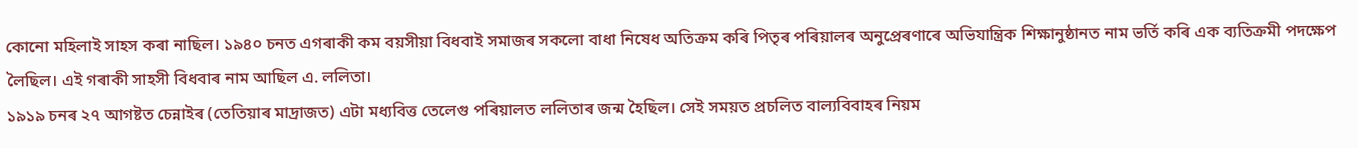কোনো মহিলাই সাহস কৰা নাছিল। ১৯৪০ চনত এগৰাকী কম বয়সীয়া বিধবাই সমাজৰ সকলো বাধা নিষেধ অতিক্ৰম কৰি পিতৃৰ পৰিয়ালৰ অনুপ্ৰেৰণাৰে অভিযান্ত্ৰিক শিক্ষানুষ্ঠানত নাম ভৰ্তি কৰি এক ব্যতিক্ৰমী পদক্ষেপ লৈছিল। এই গৰাকী সাহসী বিধবাৰ নাম আছিল এ. ললিতা।
১৯১৯ চনৰ ২৭ আগষ্টত চেন্নাইৰ (তেতিয়াৰ মাদ্ৰাজত) এটা মধ্যবিত্ত তেলেগু পৰিয়ালত ললিতাৰ জন্ম হৈছিল। সেই সময়ত প্ৰচলিত বাল্যবিবাহৰ নিয়ম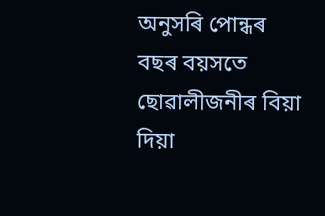অনুসৰি পোন্ধৰ বছৰ বয়সতে ছোৱালীজনীৰ বিয়া দিয়া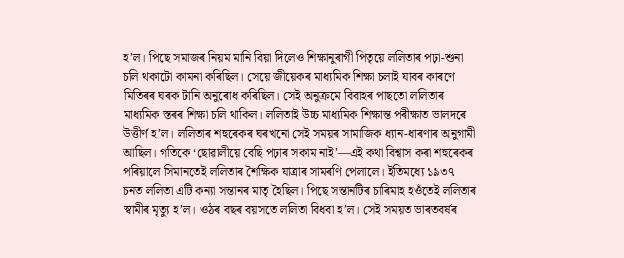হ’ল। পিছে সমাজৰ নিয়ম মানি বিয়া দিলেও শিক্ষানুৰাগী পিতৃয়ে ললিতাৰ পঢ়া-শুনা চলি থকাটো কামনা কৰিছিল। সেয়ে জীয়েকৰ মাধ্যমিক শিক্ষা চলাই যাবৰ কাৰণে মিতিৰৰ ঘৰক টানি অনুৰোধ কৰিছিল। সেই অনুক্ৰমে বিবাহৰ পাছতো ললিতাৰ মাধ্যমিক স্তৰৰ শিক্ষা চলি থাকিল। ললিতাই উচ্চ মাধ্যমিক শিক্ষান্ত পৰীক্ষাত ভালদৰে উত্তীৰ্ণ হ’ল। ললিতাৰ শহুৰেকৰ ঘৰখনো সেই সময়ৰ সামাজিক ধ্যান-ধাৰণাৰ অনুগামী আছিল। গতিকে ‘ছোৱালীয়ে বেছি পঢ়াৰ সকাম নাই’—এই কথা বিশ্বাস কৰা শহুৰেকৰ পৰিয়ালে সিমানতেই ললিতাৰ শৈক্ষিক যাত্ৰাৰ সামৰণি পেলালে। ইতিমধ্যে ১৯৩৭ চনত ললিতা এটি কন্যা সন্তানৰ মাতৃ হৈছিল। পিছে সন্তানটিৰ চাৰিমাহ হওঁতেই ললিতাৰ স্বামীৰ মৃত্যু হ’ল। ওঠৰ বছৰ বয়সতে ললিতা বিধবা হ’ল। সেই সময়ত ভাৰতবৰ্ষৰ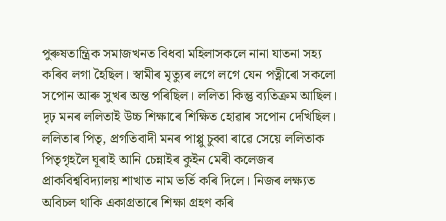পুৰুষতান্ত্ৰিক সমাজখনত বিধবা মহিলাসকলে নানা যাতনা সহ্য কৰিব লগা হৈছিল। স্বামীৰ মৃত্যুৰ লগে লগে যেন পত্নীৰো সকলো সপোন আৰু সুখৰ অন্ত পৰিছিল। ললিতা কিন্তু ব্যতিক্ৰম আছিল। দৃঢ় মনৰ ললিতাই উচ্চ শিক্ষাৰে শিক্ষিত হোৱাৰ সপোন দেখিছিল। ললিতাৰ পিতৃ, প্ৰগতিবাদী মনৰ পাপ্পু চুব্বা ৰাৱে সেয়ে ললিতাক পিতৃগৃহলৈ ঘূৰাই আনি চেন্নাইৰ কুইন মেৰী কলেজৰ প্ৰাকবিশ্ববিদ্যালয় শাখাত নাম ভৰ্তি কৰি দিলে। নিজৰ লক্ষ্যত অবিচল থাকি একাগ্ৰতাৰে শিক্ষা গ্ৰহণ কৰি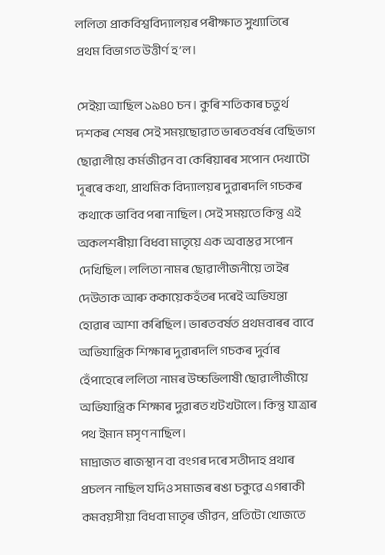ললিতা প্ৰাকবিশ্ববিদ্যালয়ৰ পৰীক্ষাত সুখ্যাতিৰে প্ৰথম বিভাগত উত্তীৰ্ণ হ’ল।

সেইয়া আছিল ১৯৪০ চন। কুৰি শতিকাৰ চতুৰ্থ দশকৰ শেষৰ সেই সময়ছোৱাত ভাৰতবৰ্ষৰ বেছিভাগ ছোৱালীয়ে কৰ্মজীৱন বা কেৰিয়াৰৰ সপোন দেখাটো দূৰৰে কথা, প্ৰাথমিক বিদ্যালয়ৰ দুৱাৰদলি গচকৰ কথাকে ভাবিব পৰা নাছিল। সেই সময়তে কিন্তু এই অকলশৰীয়া বিধবা মাতৃয়ে এক অবাস্তৱ সপোন দেখিছিল। ললিতা নামৰ ছোৱালীজনীয়ে তাইৰ দেউতাক আৰু ককায়েকহঁতৰ দৰেই অভিযন্তা হোৱাৰ আশা কৰিছিল। ভাৰতবৰ্ষত প্ৰথমবাৰৰ বাবে অভিযান্ত্ৰিক শিক্ষাৰ দুৱাৰদলি গচকৰ দুৰ্বাৰ হেঁপাহেৰে ললিতা নামৰ উচ্চভিলাষী ছোৱালীজীয়ে অভিযান্ত্ৰিক শিক্ষাৰ দুৱাৰত খটখটালে। কিন্তু যাত্ৰাৰ পথ ইমান মসৃণ নাছিল।
মাদ্ৰাজত ৰাজস্থান বা বংগৰ দৰে সতীদাহ প্ৰথাৰ প্ৰচলন নাছিল যদিও সমাজৰ ৰঙা চকুৱে এগৰাকী কমবয়সীয়া বিধবা মাতৃৰ জীৱন, প্ৰতিটো খোজতে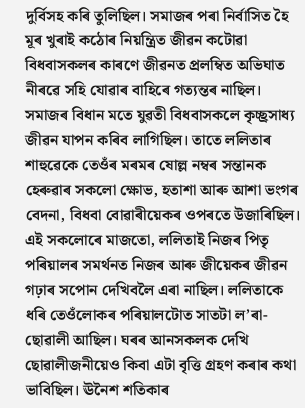দুৰ্বিসহ কৰি তুলিছিল। সমাজৰ পৰা নিৰ্বাসিত হৈ মূৰ খুৰাই কঠোৰ নিয়ন্ত্ৰিত জীৱন কটোৱা বিধবাসকলৰ কাৰণে জীৱনত প্ৰলম্বিত অভিঘাত নীৰৱে সহি যোৱাৰ বাহিৰে গত্যন্তৰ নাছিল। সমাজৰ বিধান মতে যুৱতী বিধবাসকলে কৃচ্ছ্ৰসাধ্য জীৱন যাপন কৰিব লাগিছিল। তাতে ললিতাৰ শাহুৱেকে তেওঁৰ মৰমৰ ষোল্ল নম্বৰ সন্তানক হেৰুৱাৰ সকলো ক্ষোভ, হতাশা আৰু আশা ভংগৰ বেদনা, বিধবা বোৱাৰীয়েকৰ ওপৰতে উজাৰিছিল। এই সকলোৰে মাজতো, ললিতাই নিজৰ পিতৃ পৰিয়ালৰ সমৰ্থনত নিজৰ আৰু জীয়েকৰ জীৱন গঢ়াৰ সপোন দেখিবলৈ এৰা নাছিল। ললিতাকে ধৰি তেওঁলোকৰ পৰিয়ালটোত সাতটা ল’ৰা-ছোৱালী আছিল। ঘৰৰ আনসকলক দেখি ছোৱালীজনীয়েও কিবা এটা বৃত্তি গ্ৰহণ কৰাৰ কথা ভাবিছিল। ঊনৈশ শতিকাৰ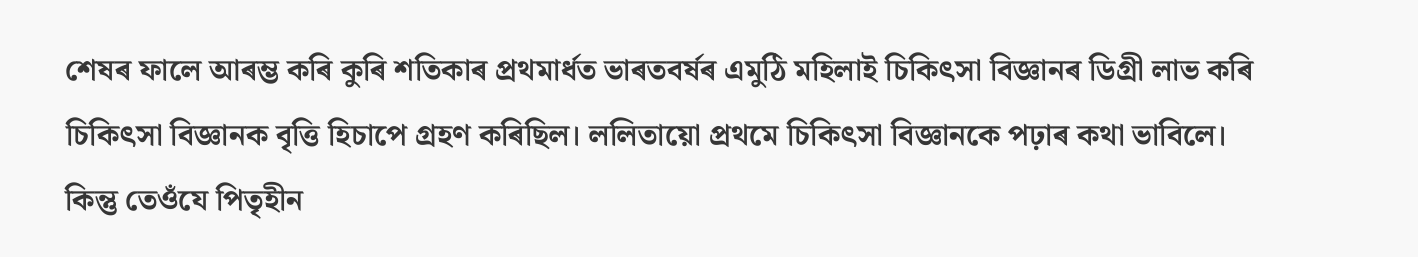শেষৰ ফালে আৰম্ভ কৰি কুৰি শতিকাৰ প্ৰথমাৰ্ধত ভাৰতবৰ্ষৰ এমুঠি মহিলাই চিকিৎসা বিজ্ঞানৰ ডিগ্ৰী লাভ কৰি চিকিৎসা বিজ্ঞানক বৃত্তি হিচাপে গ্ৰহণ কৰিছিল। ললিতায়ো প্ৰথমে চিকিৎসা বিজ্ঞানকে পঢ়াৰ কথা ভাবিলে। কিন্তু তেওঁযে পিতৃহীন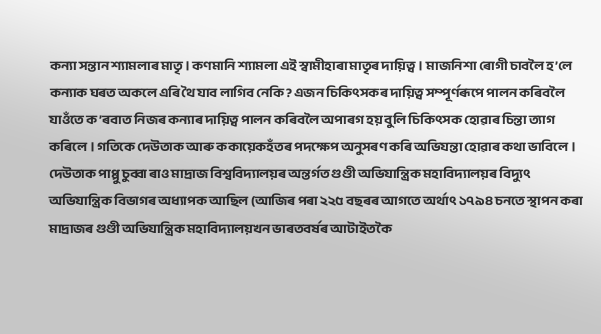কন্যা সন্তান শ্যামলাৰ মাতৃ। কণমানি শ্যামলা এই স্বামীহাৰা মাতৃৰ দায়িত্ব। মাজনিশা ৰোগী চাবলৈ হ’লে কন্যাক ঘৰত অকলে এৰি থৈ যাব লাগিব নেকি? এজন চিকিৎসকৰ দায়িত্ব সম্পূৰ্ণৰূপে পালন কৰিবলৈ যাওঁতে ক’ৰবাত নিজৰ কন্যাৰ দায়িত্ব পালন কৰিবলৈ অপাৰগ হয় বুলি চিকিৎসক হোৱাৰ চিন্তা ত্যাগ কৰিলে। গতিকে দেউতাক আৰু ককায়েকহঁতৰ পদক্ষেপ অনুসৰণ কৰি অভিযন্তা হোৱাৰ কথা ভাবিলে। দেউতাক পাপ্পু চুব্বা ৰাও মাদ্ৰাজ বিশ্ববিদ্যালয়ৰ অন্তৰ্গত গুণ্ডী অভিযান্ত্ৰিক মহাবিদ্যালয়ৰ বিদ্যুৎ অভিযান্ত্ৰিক বিভাগৰ অধ্যাপক আছিল (আজিৰ পৰা ২২৫ বছৰৰ আগতে অৰ্থাৎ ১৭৯৪ চনতে স্থাপন কৰা মাদ্ৰাজৰ গুণ্ডী অভিযান্ত্ৰিক মহাবিদ্যালয়খন ভাৰতবৰ্ষৰ আটাইতকৈ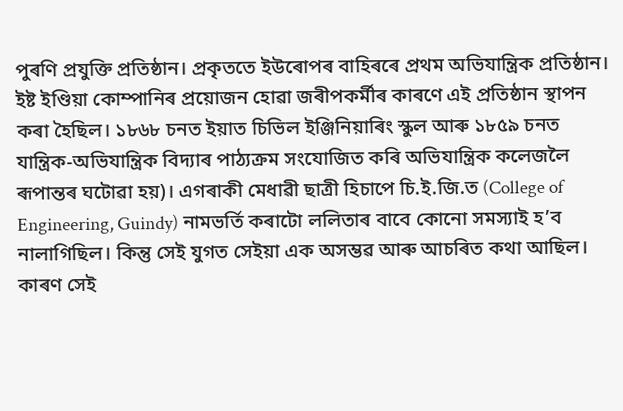পুৰণি প্ৰযুক্তি প্ৰতিষ্ঠান। প্ৰকৃততে ইউৰোপৰ বাহিৰৰে প্ৰথম অভিযান্ত্ৰিক প্ৰতিষ্ঠান। ইষ্ট ইণ্ডিয়া কোম্পানিৰ প্ৰয়োজন হোৱা জৰীপকৰ্মীৰ কাৰণে এই প্ৰতিষ্ঠান স্থাপন কৰা হৈছিল। ১৮৬৮ চনত ইয়াত চিভিল ইঞ্জিনিয়াৰিং স্কুল আৰু ১৮৫৯ চনত যান্ত্ৰিক-অভিযান্ত্ৰিক বিদ্যাৰ পাঠ্যক্ৰম সংযোজিত কৰি অভিযান্ত্ৰিক কলেজলৈ ৰূপান্তৰ ঘটোৱা হয়)। এগৰাকী মেধাৱী ছাত্ৰী হিচাপে চি.ই.জি.ত (College of Engineering, Guindy) নামভৰ্তি কৰাটো ললিতাৰ বাবে কোনো সমস্যাই হ’ব নালাগিছিল। কিন্তু সেই যুগত সেইয়া এক অসম্ভৱ আৰু আচৰিত কথা আছিল। কাৰণ সেই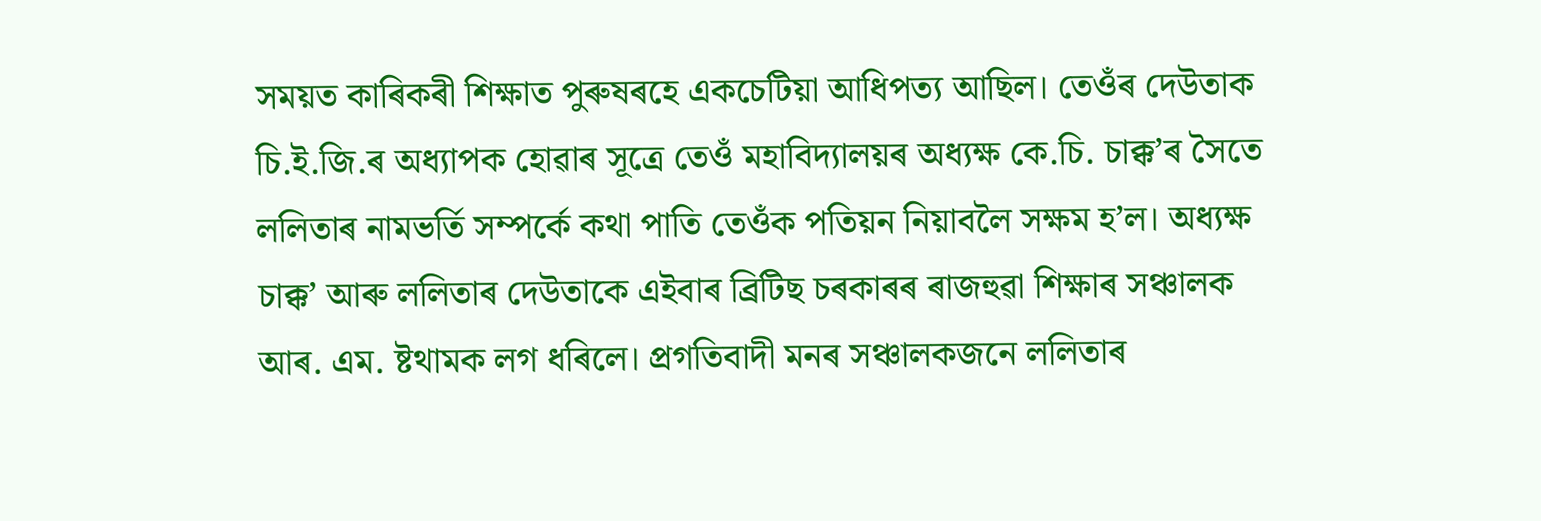সময়ত কাৰিকৰী শিক্ষাত পুৰুষৰহে একচেটিয়া আধিপত্য আছিল। তেওঁৰ দেউতাক চি.ই.জি.ৰ অধ্যাপক হোৱাৰ সূত্ৰে তেওঁ মহাবিদ্যালয়ৰ অধ্যক্ষ কে.চি. চাক্ক’ৰ সৈতে ললিতাৰ নামভৰ্তি সম্পৰ্কে কথা পাতি তেওঁক পতিয়ন নিয়াবলৈ সক্ষম হ’ল। অধ্যক্ষ চাক্ক’ আৰু ললিতাৰ দেউতাকে এইবাৰ ব্ৰিটিছ চৰকাৰৰ ৰাজহুৱা শিক্ষাৰ সঞ্চালক আৰ. এম. ষ্টথামক লগ ধৰিলে। প্ৰগতিবাদী মনৰ সঞ্চালকজনে ললিতাৰ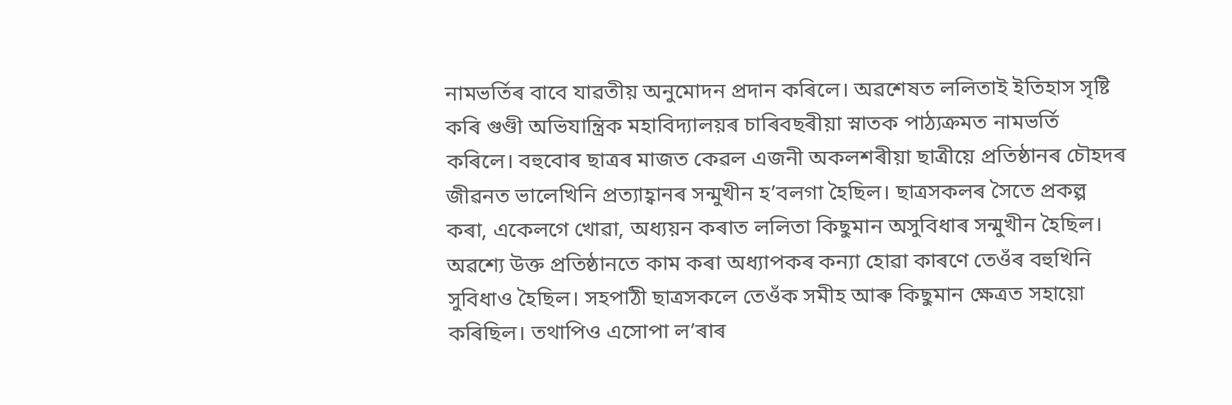নামভৰ্তিৰ বাবে যাৱতীয় অনুমোদন প্ৰদান কৰিলে। অৱশেষত ললিতাই ইতিহাস সৃষ্টি কৰি গুণ্ডী অভিযান্ত্ৰিক মহাবিদ্যালয়ৰ চাৰিবছৰীয়া স্নাতক পাঠ্যক্ৰমত নামভৰ্তি কৰিলে। বহুবোৰ ছাত্ৰৰ মাজত কেৱল এজনী অকলশৰীয়া ছাত্ৰীয়ে প্ৰতিষ্ঠানৰ চৌহদৰ জীৱনত ভালেখিনি প্ৰত্যাহ্বানৰ সন্মুখীন হ’বলগা হৈছিল। ছাত্ৰসকলৰ সৈতে প্ৰকল্প কৰা, একেলগে খোৱা, অধ্যয়ন কৰাত ললিতা কিছুমান অসুবিধাৰ সন্মুখীন হৈছিল। অৱশ্যে উক্ত প্ৰতিষ্ঠানতে কাম কৰা অধ্যাপকৰ কন্যা হোৱা কাৰণে তেওঁৰ বহুখিনি সুবিধাও হৈছিল। সহপাঠী ছাত্ৰসকলে তেওঁক সমীহ আৰু কিছুমান ক্ষেত্ৰত সহায়ো কৰিছিল। তথাপিও এসোপা ল’ৰাৰ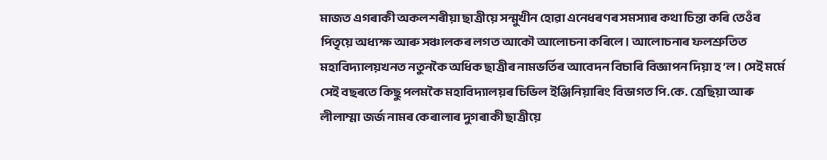মাজত এগৰাকী অকলশৰীয়া ছাত্ৰীয়ে সন্মুখীন হোৱা এনেধৰণৰ সমস্যাৰ কথা চিন্তা কৰি তেওঁৰ পিতৃয়ে অধ্যক্ষ আৰু সঞ্চালকৰ লগত আকৌ আলোচনা কৰিলে। আলোচনাৰ ফলশ্ৰুতিত মহাবিদ্যালয়খনত নতুনকৈ অধিক ছাত্ৰীৰ নামভৰ্তিৰ আবেদন বিচাৰি বিজ্ঞাপন দিয়া হ’ল। সেই মৰ্মে সেই বছৰতে কিছু পলমকৈ মহাবিদ্যালয়ৰ চিভিল ইঞ্জিনিয়াৰিং বিভাগত পি.কে. ত্ৰেছিয়া আৰু লীলাম্মা জৰ্জ নামৰ কেৰালাৰ দুগৰাকী ছাত্ৰীয়ে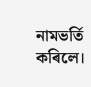নামভৰ্তি কৰিলে।